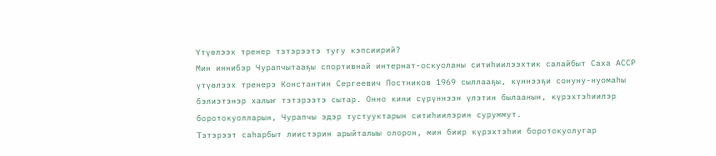Үтүөлээх тренер тэтэрээтэ тугу кэпсиирий?
Мин иннибэр Чурапчытааҕы спортивнай интернат-оскуоланы ситиһиилээхтик салайбыт Саха АССР үтүөлээх тренерэ Константин Сергеевич Постников 1969 сыллааҕы, күннээҕи сонуну-нуомаһы бэлиэтэнэр халыҥ тэтэрээтэ сытар. Онно кини сүрүннээн үлэтин былаанын, күрэхтэһиилэр боротокуолларын, Чурапчы эдэр тустууктарын ситиһиилэрин суруммут.
Тэтэрээт саһарбыт лиистэрин арыйталыы олорон, мин биир күрэхтэһии боротокуолугар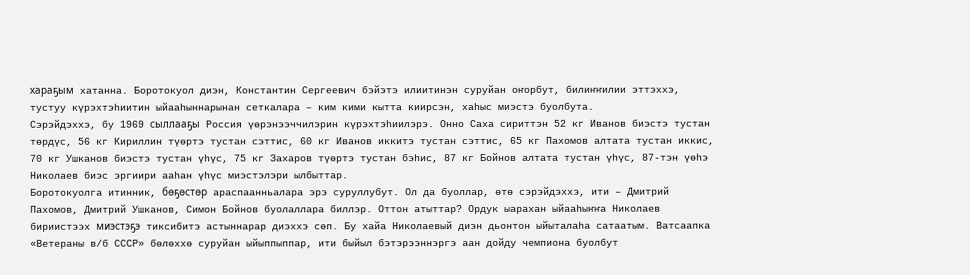хараҕым хатанна. Боротокуол диэн, Константин Сергеевич бэйэтэ илиитинэн суруйан оҥорбут, билиҥҥилии эттэххэ, тустуу күрэхтэһиитин ыйааһыннарынан сеткалара – ким кими кытта киирсэн, хаһыс миэстэ буолбута.
Сэрэйдэххэ, бу 1969 сыллааҕы Россия үөрэнээччилэрин күрэхтэһиилэрэ. Онно Саха сириттэн 52 кг Иванов биэстэ тустан төрдүс, 56 кг Кириллин түөртэ тустан сэттис, 60 кг Иванов иккитэ тустан сэттис, 65 кг Пахомов алтата тустан иккис, 70 кг Ушканов биэстэ тустан үһүс, 75 кг Захаров түөртэ тустан бэһис, 87 кг Бойнов алтата тустан үһүс, 87-тэн үөһэ Николаев биэс эргиири ааһан үһүс миэстэлэри ылбыттар.
Боротокуолга итинник, бөҕөстөр араспаанньалара эрэ суруллубут. Ол да буоллар, өтө сэрэйдэххэ, ити – Дмитрий Пахомов, Дмитрий Ушканов, Симон Бойнов буолаллара биллэр. Оттон атыттар? Ордук ыарахан ыйааһыҥҥа Николаев бириистээх миэстэҕэ тиксибитэ астыннарар диэххэ сөп. Бу хайа Николаевый диэн дьонтон ыйыталаһа сатаатым. Ватсаапка «Ветераны в/б СССР» бөлөххө суруйан ыйыппыппар, ити быйыл бэтэрээннэргэ аан дойду чемпиона буолбут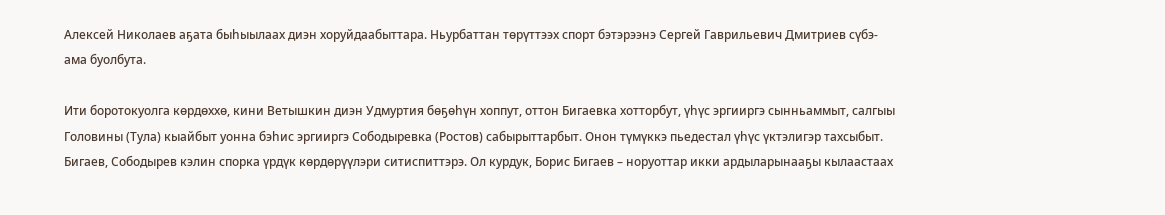Алексей Николаев аҕата быһыылаах диэн хоруйдаабыттара. Ньурбаттан төрүттээх спорт бэтэрээнэ Сергей Гаврильевич Дмитриев сүбэ-ама буолбута.

Ити боротокуолга көрдөххө, кини Ветышкин диэн Удмуртия бөҕөһүн хоппут, оттон Бигаевка хотторбут, үһүс эргииргэ сынньаммыт, салгыы Головины (Тула) кыайбыт уонна бэһис эргииргэ Сободыревка (Ростов) сабырыттарбыт. Онон түмүккэ пьедестал үһүс үктэлигэр тахсыбыт. Бигаев, Сободырев кэлин спорка үрдүк көрдөрүүлэри ситиспиттэрэ. Ол курдук, Борис Бигаев – норуоттар икки ардыларынааҕы кылаастаах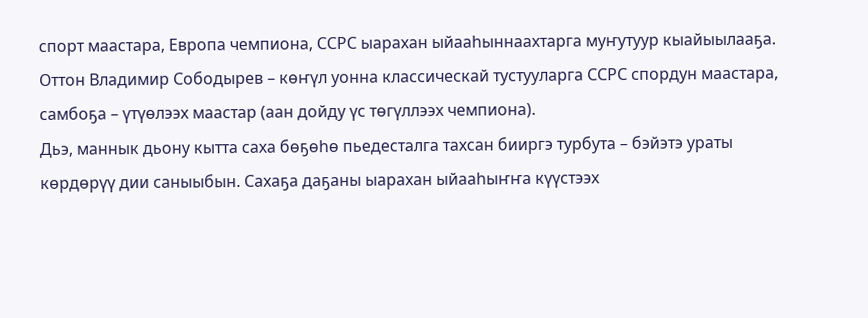спорт маастара, Европа чемпиона, ССРС ыарахан ыйааһыннаахтарга муҥутуур кыайыылааҕа. Оттон Владимир Сободырев – көҥүл уонна классическай тустууларга ССРС спордун маастара, самбоҕа – үтүөлээх маастар (аан дойду үс төгүллээх чемпиона).
Дьэ, маннык дьону кытта саха бөҕөһө пьедесталга тахсан бииргэ турбута – бэйэтэ ураты көрдөрүү дии саныыбын. Сахаҕа даҕаны ыарахан ыйааһыҥҥа күүстээх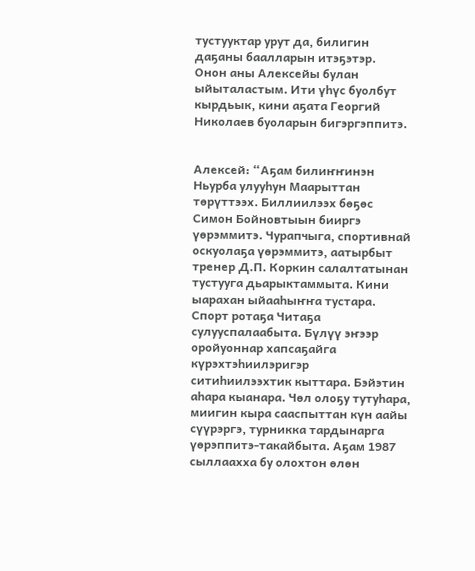тустууктар урут да, билигин даҕаны баалларын итэҕэтэр.
Онон аны Алексейы булан ыйыталастым. Ити үһүс буолбут кырдьык, кини аҕата Георгий Николаев буоларын бигэргэппитэ.


Алексей: “Аҕам билиҥҥинэн Ньурба улууһун Маарыттан төрүттээх. Биллиилээх бөҕөс Симон Бойновтыын бииргэ үөрэммитэ. Чурапчыга, спортивнай оскуолаҕа үөрэммитэ, аатырбыт тренер Д.П. Коркин салалтатынан тустууга дьарыктаммыта. Кини ыарахан ыйааһыҥҥа тустара. Спорт ротаҕа Читаҕа сулууспалаабыта. Бүлүү эҥээр оройуоннар хапсаҕайга күрэхтэһиилэригэр ситиһиилээхтик кыттара. Бэйэтин аһара кыанара. Чөл олоҕу тутуһара, миигин кыра сааспыттан күн аайы сүүрэргэ, турникка тардынарга үөрэппитэ-такайбыта. Аҕам 1987 сыллаахха бу олохтон өлөн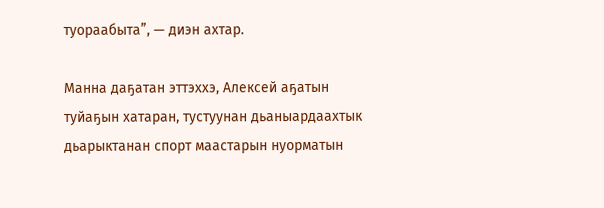туораабыта”, — диэн ахтар.

Манна даҕатан эттэххэ, Алексей аҕатын туйаҕын хатаран, тустуунан дьаныардаахтык дьарыктанан спорт маастарын нуорматын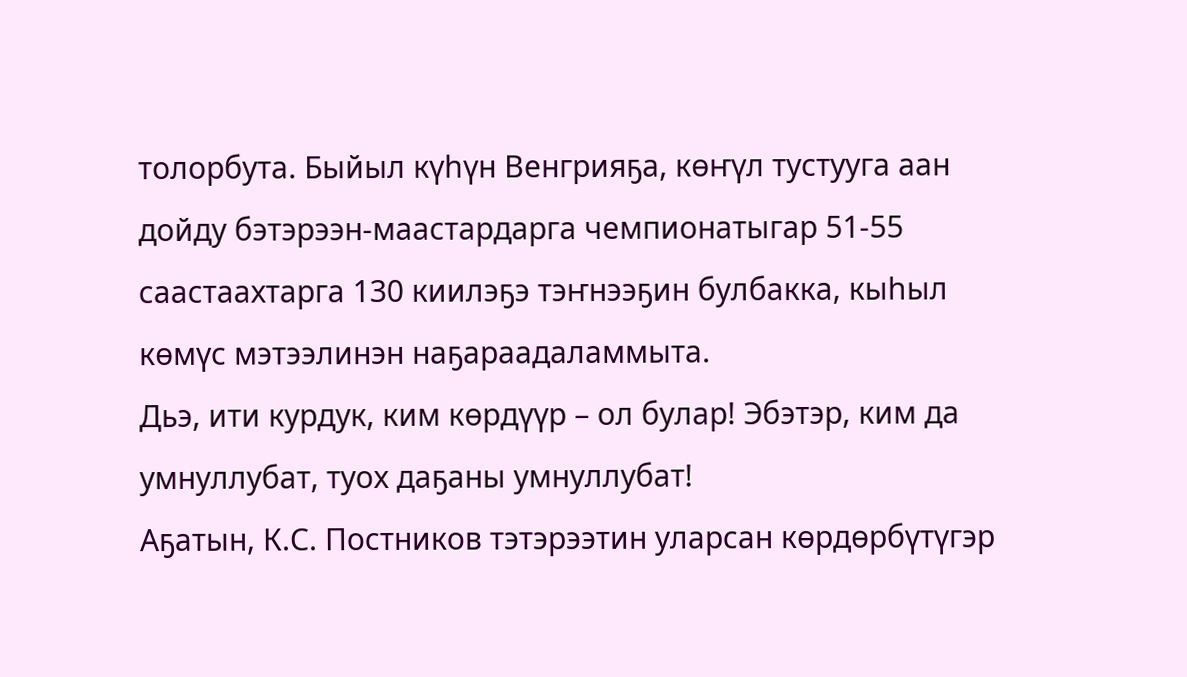толорбута. Быйыл күһүн Венгрияҕа, көҥүл тустууга аан дойду бэтэрээн-маастардарга чемпионатыгар 51-55 саастаахтарга 130 киилэҕэ тэҥнээҕин булбакка, кыһыл көмүс мэтээлинэн наҕараадаламмыта.
Дьэ, ити курдук, ким көрдүүр – ол булар! Эбэтэр, ким да умнуллубат, туох даҕаны умнуллубат!
Аҕатын, К.С. Постников тэтэрээтин уларсан көрдөрбүтүгэр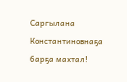Саргылана Константиновнаҕа барҕа махтал!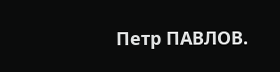Петр ПАВЛОВ.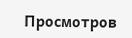Просмотров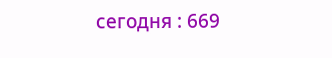сегодня : 669